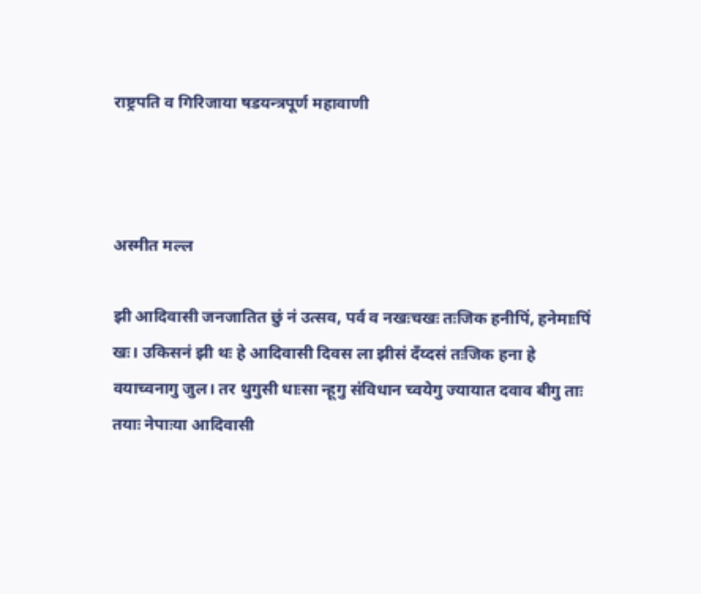राष्ट्रपति व गिरिजाया षडयन्त्रपूर्ण महावाणी



अस्मीत मल्ल

झी आदिवासी जनजातित छुं नं उत्सव, पर्व व नखःचखः तःजिक हनीपिं, हनेमाःपिं खः। उकिसनं झी थः हे आदिवासी दिवस ला झीसं दँय्दसं तःजिक हना हे वयाच्वनागु जुल। तर थुगुसी धाःसा न्हूगु संविधान च्वयेगु ज्यायात दवाव बीगु ताः तयाः नेपाःया आदिवासी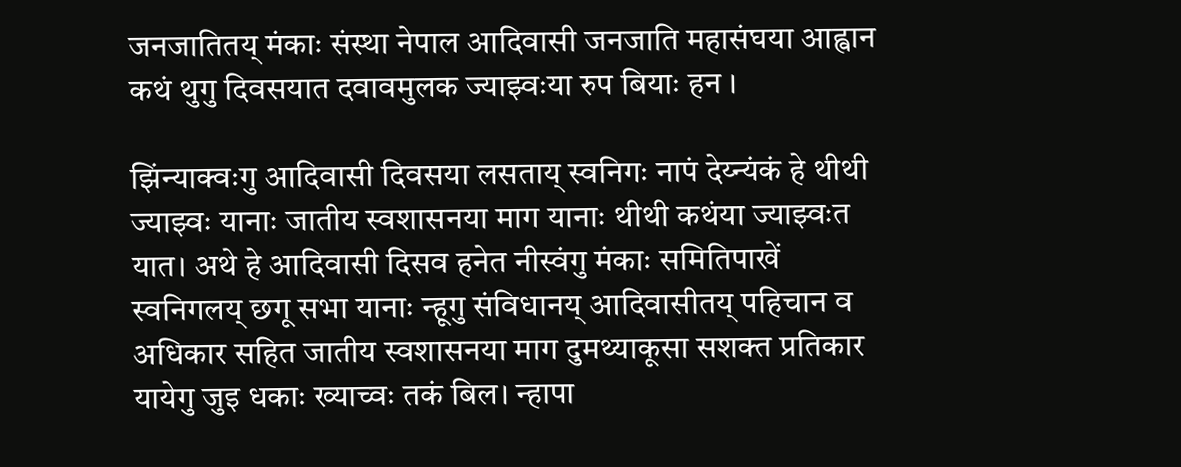जनजातितय् मंकाः संस्था नेपाल आदिवासी जनजाति महासंघया आह्वान कथं थुगु दिवसयात दवावमुलक ज्याझ्वःया रुप बियाः हन ।

झिंन्याक्वःगु आदिवासी दिवसया लसताय् स्वनिगः नापं देय्न्यंकं हे थीथी ज्याझ्वः यानाः जातीय स्वशासनया माग यानाः थीथी कथंया ज्याझ्वःत यात। अथे हे आदिवासी दिसव हनेत नीस्वंगु मंकाः समितिपाखें स्वनिगलय् छगू सभा यानाः न्हूगु संविधानय् आदिवासीतय् पहिचान व अधिकार सहित जातीय स्वशासनया माग दुमथ्याकूसा सशक्त प्रतिकार यायेगु जुइ धकाः ख्याच्वः तकं बिल। न्हापा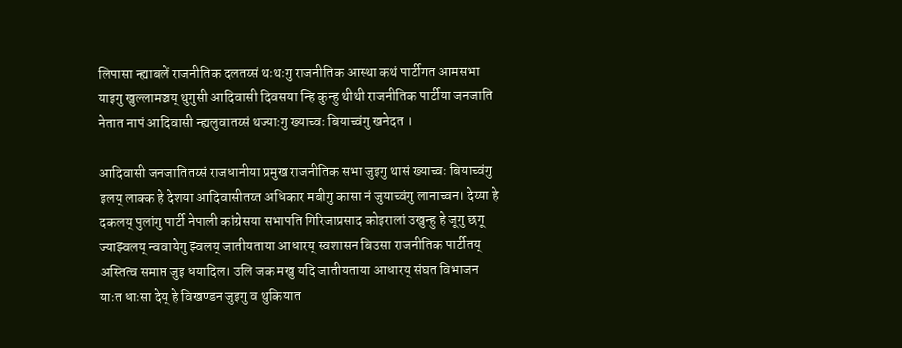लिपासा न्ह्याबलें राजनीतिक दलतय्सं थःथःगु राजनीतिक आस्था कथं पार्टीगत आमसभा याइगु खुल्लामञ्चय् थुगुसी आदिवासी दिवसया न्हि कुन्हु थीथी राजनीतिक पार्टीया जनजाति नेतात नापं आदिवासी न्ह्यलुवातय्सं थज्याःगु ख्याच्वः बियाच्वंगु खनेदत ।

आदिवासी जनजातितय्सं राजधानीया प्रमुख राजनीतिक सभा जुइगु थासं ख्याच्वः बियाच्वंगु इलय् लाक्क हे देशया आदिवासीतय्त अधिकार मबीगु कासा नं जुयाच्वंगु लानाच्वन। देय्या हे दकलय् पुलांगु पार्टी नेपाली कांग्रेसया सभापति गिरिजाप्रसाद कोइरालां उखुन्हु हे जूगु छगू ज्याझ्वलय् न्ववायेगु झ्वलय् जातीयताया आधारय् स्वशासन बिउसा राजनीतिक पार्टीतय् अस्तित्व समाप्त जुइ धयादिल। उलि जक मखु यदि जातीयताया आधारय् संघत विभाजन याःत धाःसा देय् हे विखण्डन जुइगु व थुकियात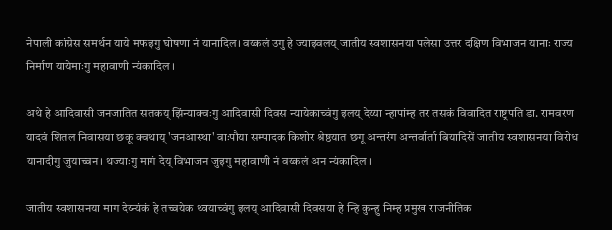नेपाली कांग्रेस समर्थन याये मफइगु घोषणा नं यानादिल। वय्कलं उगु हे ज्याझ्वलय् जातीय स्वशासनया पलेसा उत्तर दक्षिण विभाजन यानाः राज्य निर्माण यायेमाःगु महावाणी न्यंकादिल ।

अथे हे आदिवासी जनजातित सतकय् झिंन्याक्वःगु आदिवासी दिवस न्यायेकाच्वंगु इलय् देय्या न्हापांम्ह तर तसकं विवादित राष्ट्रपति डा. रामवरण यादवं शितल निवासया छकू क्वथाय् 'जनआस्था' वाःपौया सम्पादक किशोर श्रेष्ठयात छगू अन्तरंग अन्तर्वार्ता बियादिसें जातीय स्वशासनया विरोध यानादीगु जुयाच्वन। थज्याःगु मागं देय् विभाजन जुइगु महावाणी नं वय्कलं अन न्यंकादिल ।

जातीय स्वशासनया माग देय्न्यंकं हे तच्वयेक थ्वयाच्वंगु इलय् आदिवासी दिवसया हे न्हि कुन्हु निम्ह प्रमुख राजनीतिक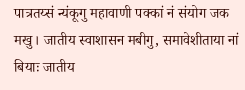पात्रतय्सं न्यंकूगु महावाणी पक्कां नं संयोग जक मखु। जातीय स्वाशासन मबीगु, समावेशीताया नां बियाः जातीय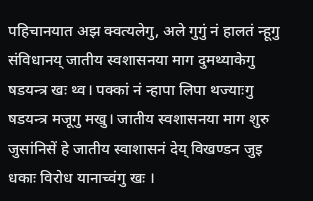पहिचानयात अझ क्वत्यलेगु, अले गुगुं नं हालतं न्हूगु संविधानय् जातीय स्वशासनया माग दुमथ्याकेगु षडयन्त्र खः थ्व। पक्कां नं न्हापा लिपा थज्याःगु षडयन्त्र मजूगु मखु। जातीय स्वशासनया माग शुरु जुसांनिसें हे जातीय स्वाशासनं देय् विखण्डन जुइ धकाः विरोध यानाच्वंगु खः ।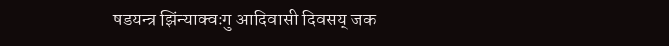षडयन्त्र झिंन्याक्वःगु आदिवासी दिवसय् जक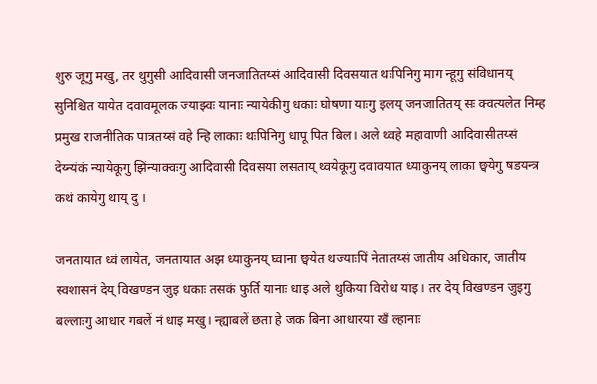शुरु जूगु मखु, तर थुगुसी आदिवासी जनजातितय्सं आदिवासी दिवसयात थःपिनिगु माग न्हूगु संविधानय् सुनिश्चित यायेत दवावमूलक ज्याझ्वः यानाः न्यायेकीगु धकाः घोषणा याःगु इलय् जनजातितय् सः क्वत्यलेत निम्ह प्रमुख राजनीतिक पात्रतय्सं वहे न्हि लाकाः थःपिनिगु धापू पित बिल। अले थ्वहे महावाणी आदिवासीतय्सं देय्न्यंकं न्यायेकूगु झिंन्याक्वःगु आदिवासी दिवसया लसताय् थ्वयेकूगु दवावयात ध्याकुनय् लाका छ्वयेगु षडयन्त्र कथं कायेगु थाय् दु ।

जनतायात ध्वं लायेत, जनतायात अझ ध्याकुनय् घ्वाना छ्वयेत थज्याःपिं नेतातय्सं जातीय अधिकार, जातीय स्वशासनं देय् विखण्डन जुइ धकाः तसकं फुर्ति यानाः धाइ अले थुकिया विरोध याइ। तर देय् विखण्डन जुइगु बल्लाःगु आधार गबलें नं धाइ मखु। न्ह्याबलें छता हे जक बिना आधारया खँ ल्हानाः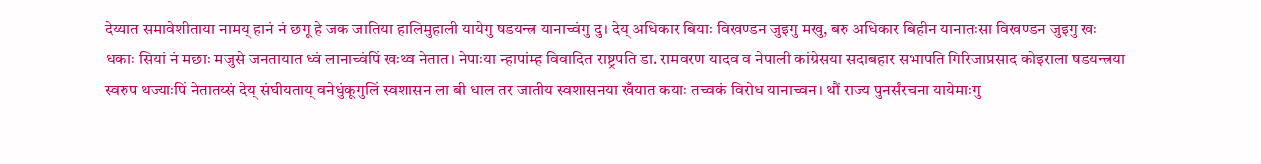देय्यात समावेशीताया नामय् हानं नं छगू हे जक जातिया हालिमुहाली यायेगु षडयन्त्र यानाच्वंगु दु। देय् अधिकार बियाः विखण्डन जुइगु मखु, बरु अधिकार बिहीन यानातःसा विखण्डन जुइगु खः धकाः सियां नं मछाः मजुसे जनतायात ध्वं लानाच्वंपिं खःथ्व नेतात। नेपाःया न्हापांम्ह विवादित राष्ट्रपति डा. रामवरण यादव व नेपाली कांग्रेसया सदाबहार सभापति गिरिजाप्रसाद कोइराला षडयन्त्रया स्वरुप थज्याःपिं नेतातय्सं देय् संघीयताय् वनेधुंकूगुलिं स्वशासन ला बी धाल तर जातीय स्वशासनया खँयात कयाः तच्वकं विरोध यानाच्वन। थौं राज्य पुनर्संरचना यायेमाःगु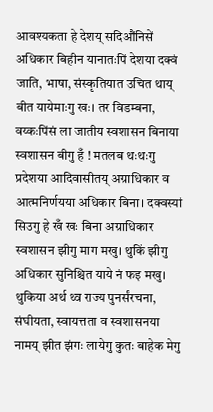आवश्यकता हे देशय् सदिऔंनिसें अधिकार बिहीन यानातःपिं देशया दक्वं जाति, भाषा, संस्कृतियात उचित थाय् बीत यायेमाःगु खः। तर विडम्बना, वय्कःपिंसं ला जातीय स्वशासन बिनाया स्वशासन बीगु हँ ! मतलब थःथःगु प्रदेशया आदिवासीतय् अग्राधिकार व आत्मनिर्णयया अधिकार बिना। दक्वस्यां सिउगु हे खँ खः बिना अग्राधिकार स्वशासन झीगु माग मखु। थुकिं झीगु अधिकार सुनिश्चित याये नं फइ मखु। थुकिया अर्थ थ्व राज्य पुनर्संरचना, संघीयता, स्वायत्तता व स्वशासनया नामय् झीत झंगः लायेगु कुतः बाहेक मेगु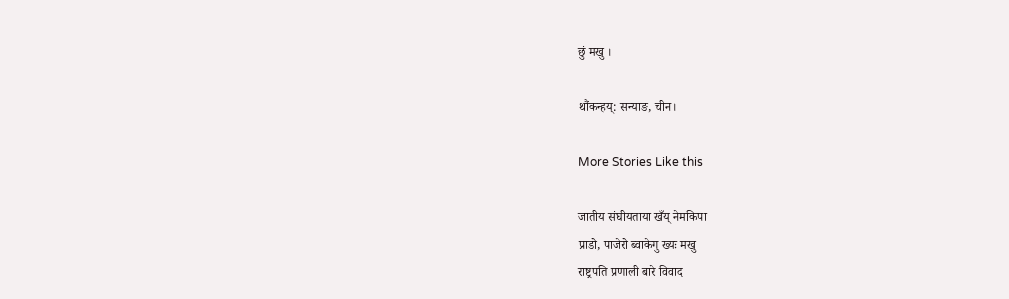छुं मखु ।

थौंकन्हय्: सन्याङ, चीन।

More Stories Like this

जातीय संघीयताया खँय् नेमकिपा
प्राडो, पाजेरो ब्वाकेगु ख्यः मखु
राष्ट्रपति प्रणाली बारे विवाद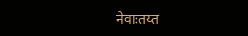नेवाःतय्त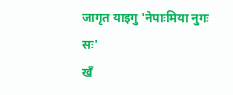जागृत याइगु 'नेपाःमिया नुगः सः'
खँ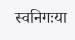स्वनिगःया